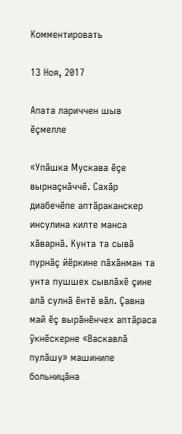Комментировать

13 Ноя, 2017

Апата лариччен шыв ĕçмелле

«Упăшка Мускава ĕçе вырнаçнăччĕ. Сахăр диабечĕпе аптăраканскер инсулина килте манса хăварнă. Кунта та сывă пурнăç йĕркине пăхăнман та унта пушшех сывлăхĕ çине алă сулнă ĕнтĕ вăл. Çавна май ĕç вырăнĕнчех аптăраса ÿкнĕскерне «Васкавлă пулăшу» машинипе больницăна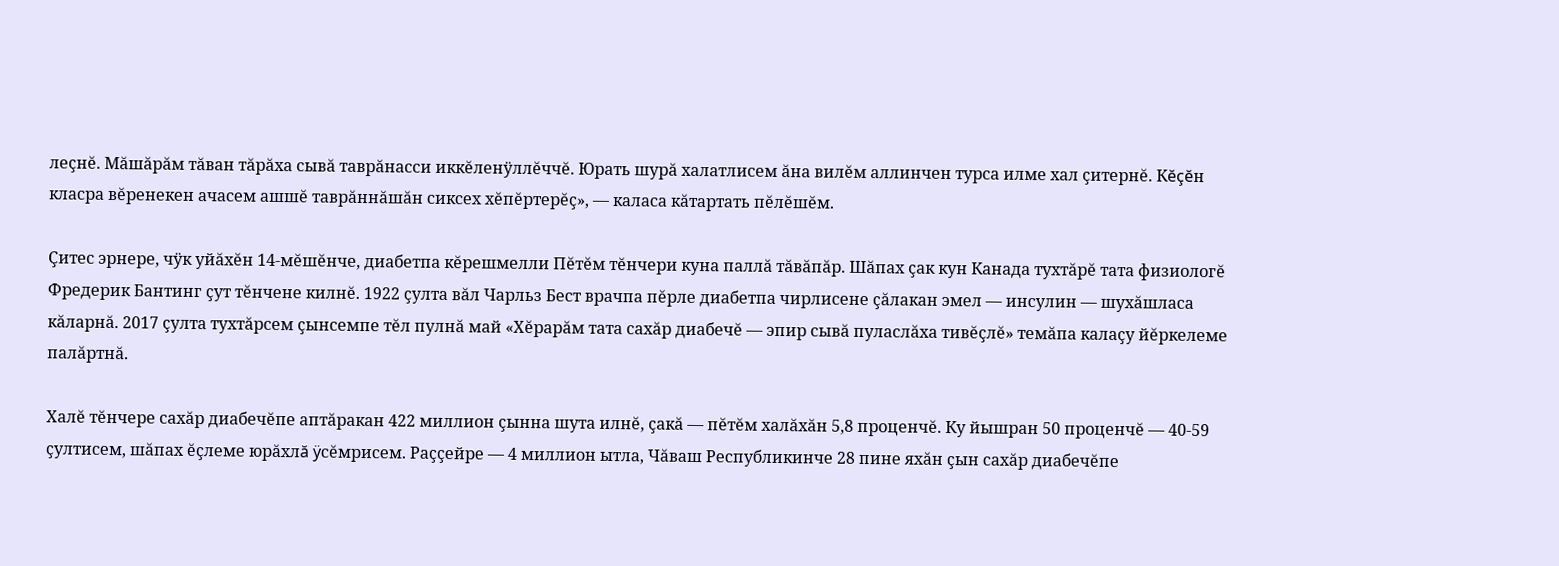леçнĕ. Мăшăрăм тăван тăрăха сывă таврăнасси иккĕленÿллĕччĕ. Юрать шурă халатлисем ăна вилĕм аллинчен турса илме хал çитернĕ. Кĕçĕн класра вĕренекен ачасем ашшĕ таврăннăшăн сиксех хĕпĕртерĕç», — каласа кăтартать пĕлĕшĕм.

Çитес эрнере, чÿк уйăхĕн 14-мĕшĕнче, диабетпа кĕрешмелли Пĕтĕм тĕнчери куна паллă тăвăпăр. Шăпах çак кун Канада тухтăрĕ тата физиологĕ Фредерик Бантинг çут тĕнчене килнĕ. 1922 çулта вăл Чарльз Бест врачпа пĕрле диабетпа чирлисене çăлакан эмел — инсулин — шухăшласа кăларнă. 2017 çулта тухтăрсем çынсемпе тĕл пулнă май «Хĕрарăм тата сахăр диабечĕ — эпир сывă пуласлăха тивĕçлĕ» темăпа калаçу йĕркелеме палăртнă.

Халĕ тĕнчере сахăр диабечĕпе аптăракан 422 миллион çынна шута илнĕ, çакă — пĕтĕм халăхăн 5,8 проценчĕ. Ку йышран 50 проценчĕ — 40-59 çултисем, шăпах ĕçлеме юрăхлă ÿсĕмрисем. Раççейре — 4 миллион ытла, Чăваш Республикинче 28 пине яхăн çын сахăр диабечĕпе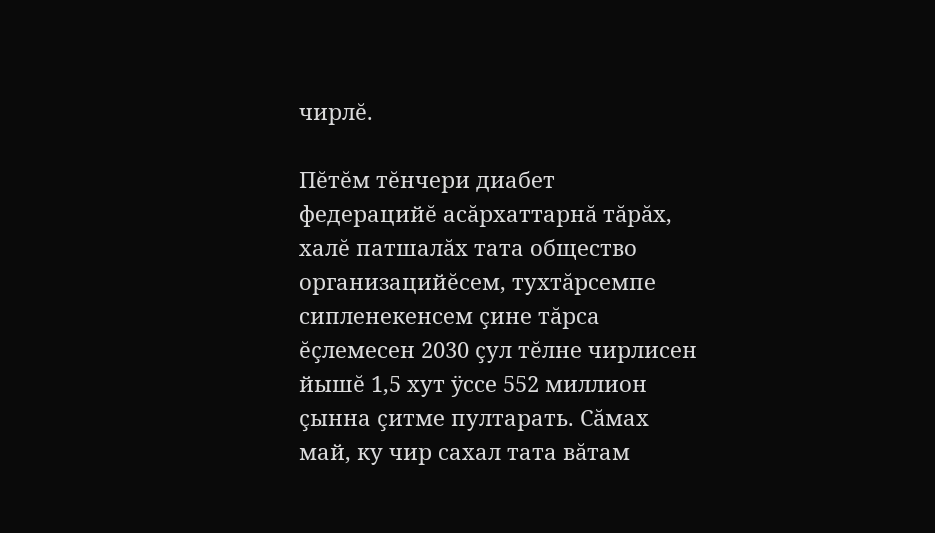чирлĕ.

Пĕтĕм тĕнчери диабет федерацийĕ асăрхаттарнă тăрăх, халĕ патшалăх тата общество организацийĕсем, тухтăрсемпе сипленекенсем çине тăрса ĕçлемесен 2030 çул тĕлне чирлисен йышĕ 1,5 хут ÿссе 552 миллион çынна çитме пултарать. Сăмах май, ку чир сахал тата вăтам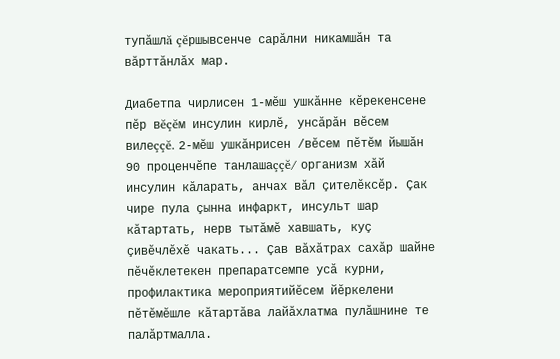тупăшлă çĕршывсенче сарăлни никамшăн та вăрттăнлăх мар.

Диабетпа чирлисен 1-мĕш ушкăнне кĕрекенсене пĕр вĕçĕм инсулин кирлĕ, унсăрăн вĕсем вилеççĕ. 2-мĕш ушкăнрисен /вĕсем пĕтĕм йышăн 90 проценчĕпе танлашаççĕ/ организм хăй инсулин кăларать, анчах вăл çителĕксĕр. Çак чире пула çынна инфаркт, инсульт шар кăтартать, нерв тытăмĕ хавшать, куç çивĕчлĕхĕ чакать... Çав вăхăтрах сахăр шайне пĕчĕклетекен препаратсемпе усă курни, профилактика мероприятийĕсем йĕркелени пĕтĕмĕшле кăтартăва лайăхлатма пулăшнине те палăртмалла.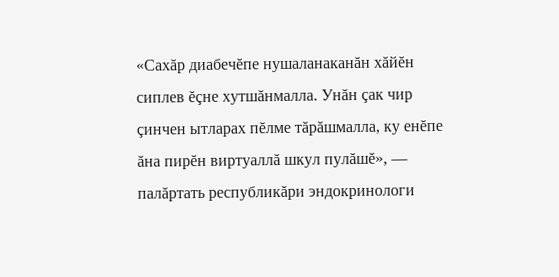«Сахăр диабечĕпе нушаланаканăн хăйĕн сиплев ĕçне хутшăнмалла. Унăн çак чир çинчен ытларах пĕлме тăрăшмалла, ку енĕпе ăна пирĕн виртуаллă шкул пулăшĕ», — палăртать республикăри эндокринологи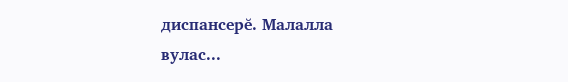диспансерĕ. Малалла вулас...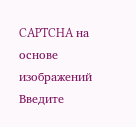CAPTCHA на основе изображений
Введите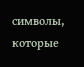символы, которые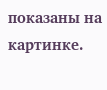показаны на картинке.